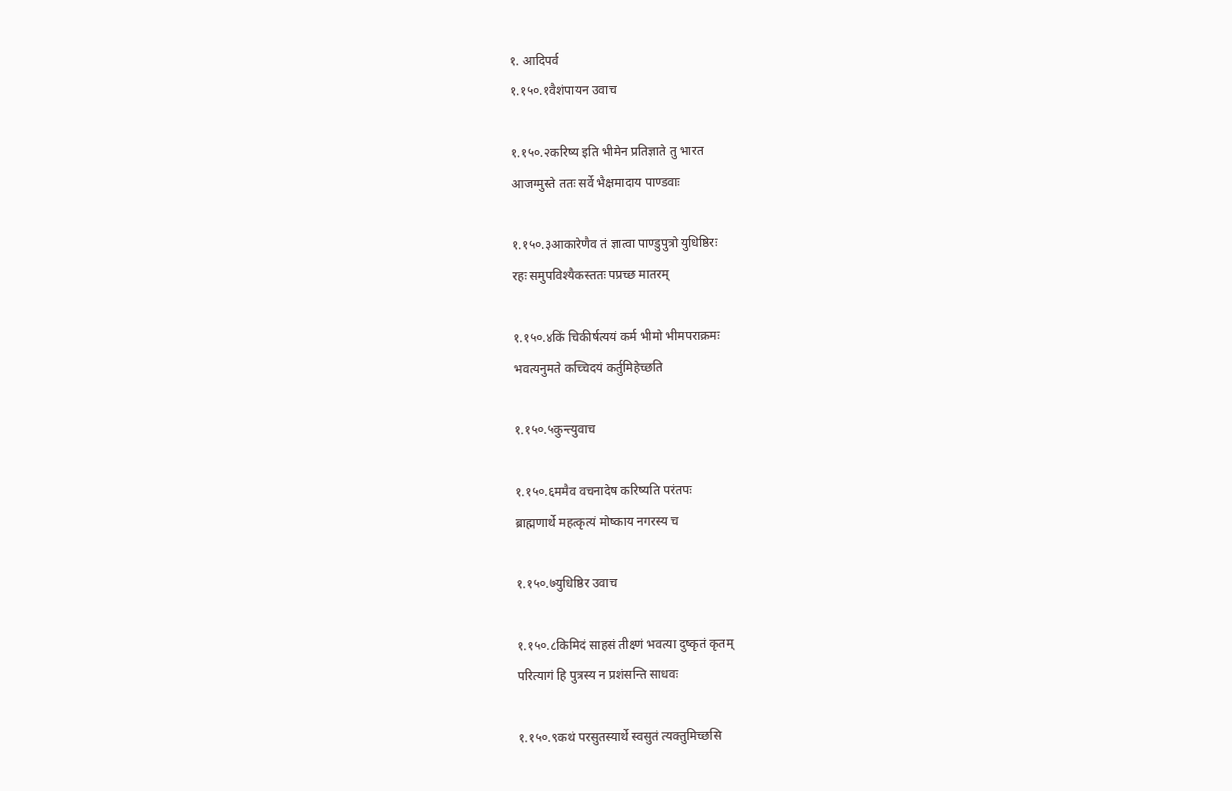१. आदिपर्व
१.१५०.१वैशंपायन उवाच

१.१५०.२करिष्य इति भीमेन प्रतिज्ञाते तु भारत
आजग्मुस्ते ततः सर्वे भैक्षमादाय पाण्डवाः

१.१५०.३आकारेणैव तं ज्ञात्वा पाण्डुपुत्रो युधिष्ठिरः
रहः समुपविश्यैकस्ततः पप्रच्छ मातरम्

१.१५०.४किं चिकीर्षत्ययं कर्म भीमो भीमपराक्रमः
भवत्यनुमते कच्चिदयं कर्तुमिहेच्छति

१.१५०.५कुन्त्युवाच

१.१५०.६ममैव वचनादेष करिष्यति परंतपः
ब्राह्मणार्थे महत्कृत्यं मोष्काय नगरस्य च

१.१५०.७युधिष्ठिर उवाच

१.१५०.८किमिदं साहसं तीक्ष्णं भवत्या दुष्कृतं कृतम्
परित्यागं हि पुत्रस्य न प्रशंसन्ति साधवः

१.१५०.९कथं परसुतस्यार्थे स्वसुतं त्यक्तुमिच्छसि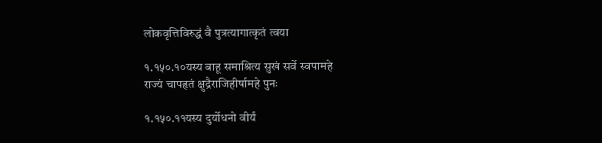लोकवृत्तिविरुद्धं वै पुत्रत्यागात्कृतं त्वया

१.१५०.१०यस्य बाहू समाश्रित्य सुखं सर्वे स्वपामहे
राज्यं चापहृतं क्षुद्रैराजिहीर्षामहे पुनः

१.१५०.११यस्य दुर्योधनो वीर्यं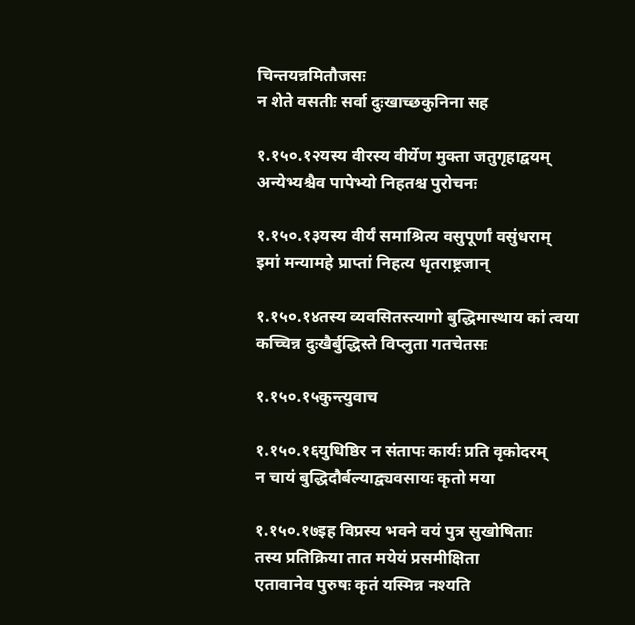चिन्तयन्नमितौजसः
न शेते वसतीः सर्वा दुःखाच्छकुनिना सह

१.१५०.१२यस्य वीरस्य वीर्येण मुक्ता जतुगृहाद्वयम्
अन्येभ्यश्चैव पापेभ्यो निहतश्च पुरोचनः

१.१५०.१३यस्य वीर्यं समाश्रित्य वसुपूर्णां वसुंधराम्
इमां मन्यामहे प्राप्तां निहत्य धृतराष्ट्रजान्

१.१५०.१४तस्य व्यवसितस्त्यागो बुद्धिमास्थाय कां त्वया
कच्चिन्न दुःखैर्बुद्धिस्ते विप्लुता गतचेतसः

१.१५०.१५कुन्त्युवाच

१.१५०.१६युधिष्ठिर न संतापः कार्यः प्रति वृकोदरम्
न चायं बुद्धिदौर्बल्याद्व्यवसायः कृतो मया

१.१५०.१७इह विप्रस्य भवने वयं पुत्र सुखोषिताः
तस्य प्रतिक्रिया तात मयेयं प्रसमीक्षिता
एतावानेव पुरुषः कृतं यस्मिन्न नश्यति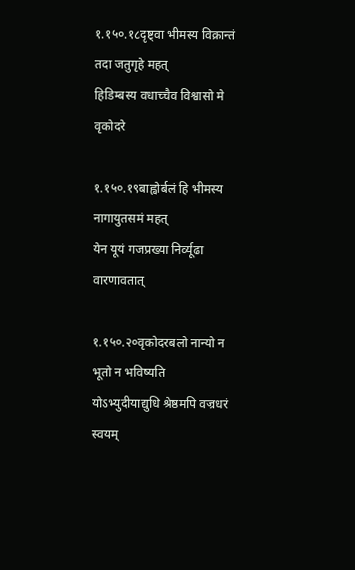१.१५०.१८दृष्ट्वा भीमस्य विक्रान्तं तदा जतुगृहे महत्
हिडिम्बस्य वधाच्चैव विश्वासो मे वृकोदरे

१.१५०.१९बाह्वोर्बलं हि भीमस्य नागायुतसमं महत्
येन यूयं गजप्रख्या निर्व्यूढा वारणावतात्

१.१५०.२०वृकोदरबलो नान्यो न भूतो न भविष्यति
योऽभ्युदीयाद्युधि श्रेष्ठमपि वज्रधरं स्वयम्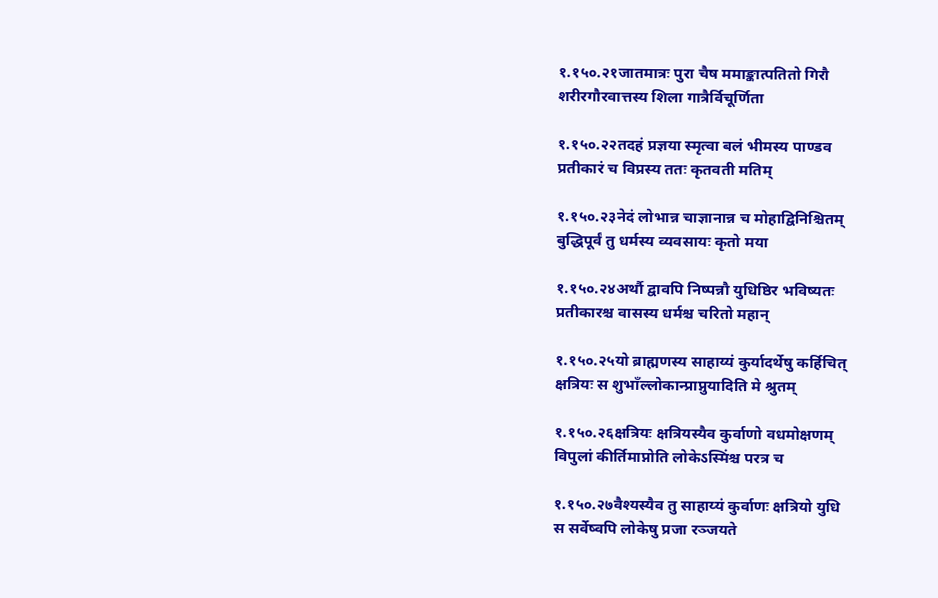१.१५०.२१जातमात्रः पुरा चैष ममाङ्कात्पतितो गिरौ
शरीरगौरवात्तस्य शिला गात्रैर्विचूर्णिता

१.१५०.२२तदहं प्रज्ञया स्मृत्वा बलं भीमस्य पाण्डव
प्रतीकारं च विप्रस्य ततः कृतवती मतिम्

१.१५०.२३नेदं लोभान्न चाज्ञानान्न च मोहाद्विनिश्चितम्
बुद्धिपूर्वं तु धर्मस्य व्यवसायः कृतो मया

१.१५०.२४अर्थौ द्वावपि निष्पन्नौ युधिष्ठिर भविष्यतः
प्रतीकारश्च वासस्य धर्मश्च चरितो महान्

१.१५०.२५यो ब्राह्मणस्य साहाय्यं कुर्यादर्थेषु कर्हिचित्
क्षत्रियः स शुभाँल्लोकान्प्राप्नुयादिति मे श्रुतम्

१.१५०.२६क्षत्रियः क्षत्रियस्यैव कुर्वाणो वधमोक्षणम्
विपुलां कीर्तिमाप्नोति लोकेऽस्मिंश्च परत्र च

१.१५०.२७वैश्यस्यैव तु साहाय्यं कुर्वाणः क्षत्रियो युधि
स सर्वेष्वपि लोकेषु प्रजा रञ्जयते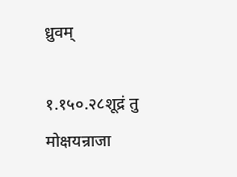ध्रुवम्

१.१५०.२८शूद्रं तु मोक्षयन्राजा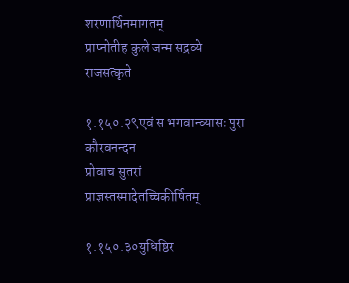शरणार्थिनमागतम्
प्राप्नोतीह कुले जन्म सद्रव्ये राजसत्कृते

१.१५०.२९एवं स भगवान्व्यासः पुरा कौरवनन्दन
प्रोवाच सुतरां प्राज्ञस्तस्मादेतच्चिकीर्षितम्

१.१५०.३०युधिष्ठिर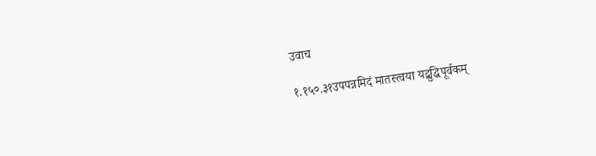उवाच

१.१५०.३१उपपन्नमिदं मातस्त्वया यद्बुद्धिपूर्वकम्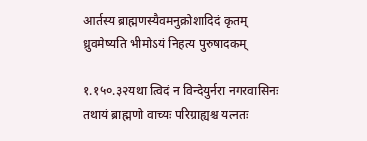आर्तस्य ब्राह्मणस्यैवमनुक्रोशादिदं कृतम्
ध्रुवमेष्यति भीमोऽयं निहत्य पुरुषादकम्

१.१५०.३२यथा त्विदं न विन्देयुर्नरा नगरवासिनः
तथायं ब्राह्मणो वाच्यः परिग्राह्यश्च यत्नतः